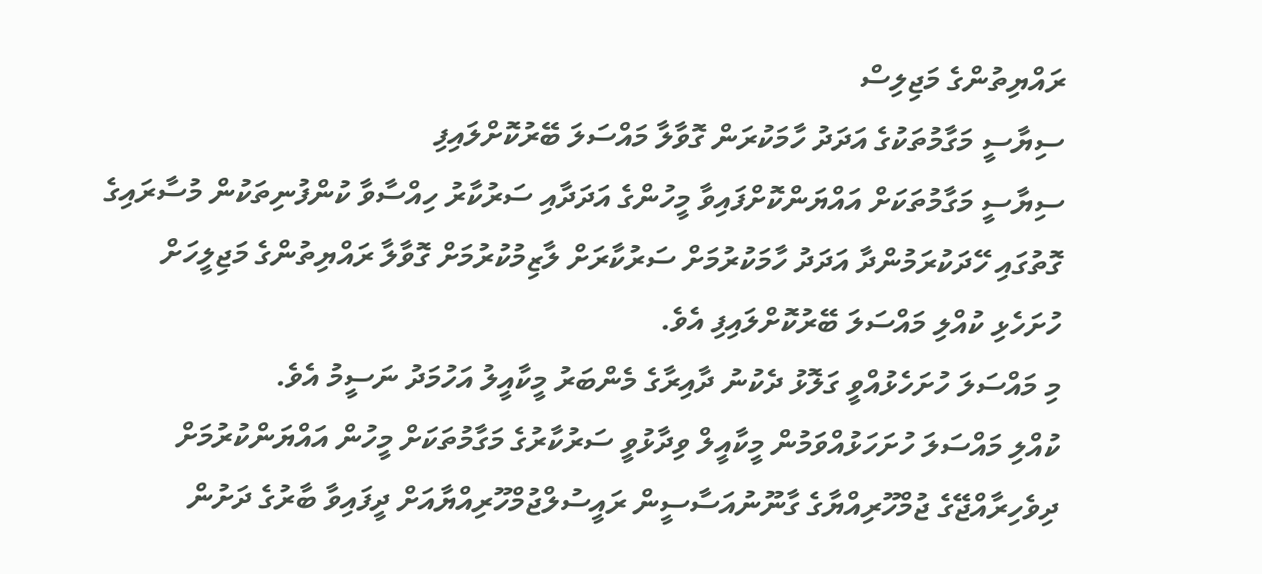ރައްޔިތުންގެ މަޖިލިސް
ސިޔާސީ މަގާމުތަކުގެ އަދަދު ހާމަކުރަން ގޮވާލާ މައްސަލަ ބޭރުކޮށްލައިފި
ސިޔާސީ މަގާމުތަކަށް އައްޔަންކޮށްފައިވާ މީހުންގެ އަދަދާއި ސަރުކާރު ހިއްސާވާ ކުންފުނިތަކުން މުސާރައިގެ ގޮތުގައި ހޭދަކުރަމުންދާ އަދަދު ހާމަކުރުމަށް ސަރުކާރަށް ލާޒިމުކުރުމަށް ގޮވާލާ ރައްޔިތުންގެ މަޖިލީހަށް ހުށަހެޅި ކުއްލި މައްސަލަ ބޭރުކޮށްލައިފި އެވެ.
މި މައްސަލަ ހުށަހެޅުއްވީ ގަލޮޅު ދެކުނު ދާއިރާގެ މެންބަރު މީކާއީލު އަހުމަދު ނަސީމު އެވެ.
ކުއްލި މައްސަލަ ހުށަހަޅުއްވަމުން މީކާއީލް ވިދާޅުވީ ސަރުކާރުގެ މަގާމުތަކަށް މީހުން އައްޔަންކުރުމަށް ދިވެހިރާއްޖޭގެ ޖުމްހޫރިއްޔާގެ ގާނޫނުއަސާސީން ރައީސުލްޖުމްހޫރިއްޔާއަށް ދީފައިވާ ބާރުގެ ދަށުން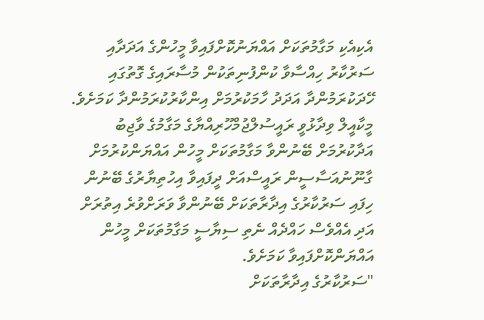އެކިއެކި މަގާމުތަކަށް އައްޔަނުކޮށްފައިވާ މީހުންގެ އަދަދާއި ސަރުކާރު ހިއްސާވާ ކުންފުނިތަކުން މުސާރައިގެ ގޮތުގައި ހޭދަކުރަމުންދާ އަދަދު ހާމަކުރުމަށް އިންކާރުކުރަމުންދާ ކަމަށެވެ.
މީކާއީލް ވިދާޅުވީ ރައީސުލްޖުމްހޫރިއްޔާގެ މަގާމުގެ ވާޖިބު އަދާކުރުމަށް ބޭނުންވާ މަގާމުތަކަށް މީހުން އައްޔަންކުރުމަށް ގާނޫނުއަސާސީން ރައީސްއަށް ދީފައިވާ އިހުތިޔާރުގެ ބޭނުން ހިފައި ސަރުކާރުގެ އިދާރާތަކަށް ބޭނުންވާ ވަރަށްވުރެ އިތުރަށް އަދި އެއްވެސް ހައްދެއް ނެތި ސިޔާސީ މަގާމުތަކަށް މީހުން އައްޔަންކޮށްފައިވާ ކަމަށެވެ.
"ސަރުކާރުގެ އިދާރާތަކަށް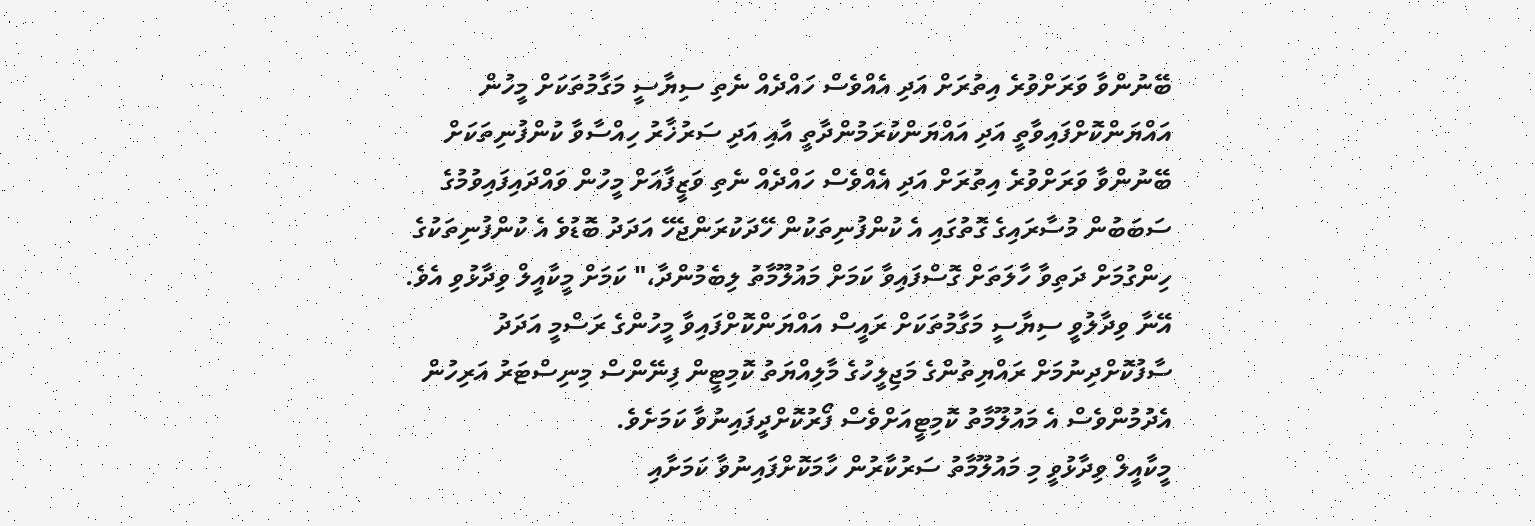ބޭނުންވާ ވަރަށްވުރެ އިތުރަށް އަދި އެއްވެސް ހައްދެއް ނެތި ސިޔާސީ މަގާމުތަކަށް މީހުން އައްޔަންކޮށްފައިވާތީ އަދި އައްޔަންކުރަމުންދާތީ އާއި އަދި ސަރުޚާރު ހިއްސާވާ ކުންފުނިތަކަށް ބޭނުންވާ ވަރަށްވުރެ އިތުރަށް އަދި އެއްވެސް ހައްދެއް ނެތި ވަޒީފާއަށް މީހުން ވައްދައިފައިވުމުގެ ސަބަބުން މުސާރައިގެ ގޮތުގައި އެ ކުންފުނިތަކުން ހޭދަކުރަންޖެހޭ އަދަދު ބޮޑުވެ އެ ކުންފުނިތަކުގެ ހިންގުމަށް ދަތިވާ ހާލަތަށް ގޮސްފައިވާ ކަމަށް މައުލޫމާތު ލިބެމުންދާ،" ކަމަށް މީކާއީލް ވިދާޅުވި އެވެ.
އޭނާ ވިދާލުވީ ސިޔާސީ މަގާމުތަކަށް ރައީސް އައްޔަންކޮށްފައިވާ މީހުންގެ ރަސްމީ އަދަދު ސާފުކޮށްދިނުމަށް ރައްޔިތުންގެ މަޖިލީހުގެ މާލިއްޔަތު ކޮމިޓީން ފިނޭންސް މިނިސްޓަރު އަރިހުން އެދުމުންވެސް އެ މައުލޫމާތު ކޮމިޓީއަށްވެސް ފޯރުކޮށްދީފައިނުވާ ކަމަށެވެ.
މީކާއީލް ވިދާޅުވީ މި މައުލޫމާތު ސަރުކާރުން ހާމަކޮށްފައިނުވާ ކަމަށާއި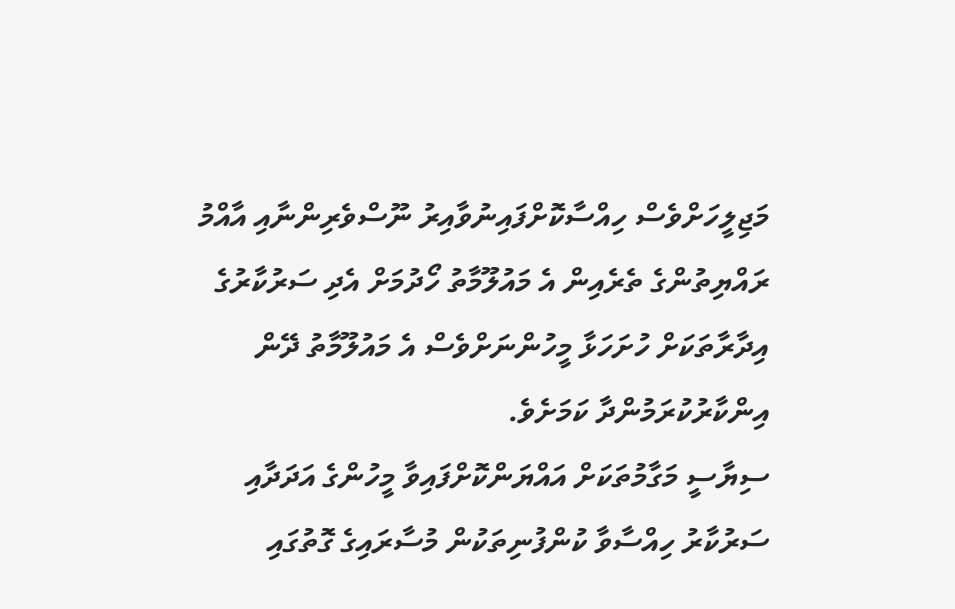މަޖިލީހަށްވެސް ހިއްސާކޮށްފައިނުވާއިރު ނޫސްވެރިންނާއި އާއްމު ރައްޔިތުންގެ ތެރެއިން އެ މައުލޫމާތު ހޯދުމަށް އެދި ސަރުކާރުގެ އިދާރާތަކަށް ހުށަހަޅާ މީހުންނަށްވެސް އެ މައުލޫމާތު ދޭން އިންކާރުކުރަމުންދާ ކަމަށެވެ.
ސިޔާސީ މަގާމުތަކަށް އައްޔަންކޮށްފައިވާ މީހުންގެ އަދަދާއި ސަރުކާރު ހިއްސާވާ ކުންފުނިތަކުން މުސާރައިގެ ގޮތުގައި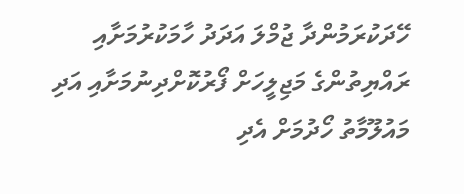ހޭދަކުރަމުންދާ ޖުމްލަ އަދަދު ހާމަކުރުމަށާއި ރައްޔިތުންގެ މަޖިލީހަށް ފޯރުކޮށްދިނުމަށާއި އަދި މައުލޫމާތު ހޯދުމަށް އެދި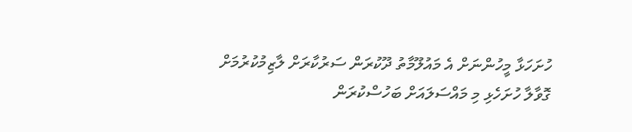ހުށަހަޅާ މީހުންނަށް އެ މައުލޫމާތު ދޫކުރަން ސަރުކާރަށް ލާޒިމުކުރުމަށް ގޮވާލާ ހުށަހެޅި މި މައްސަލައަށް ބަހުސްކުރަން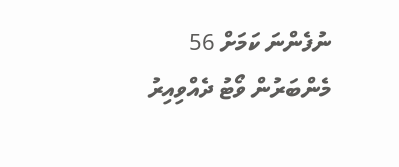ނުފެންނަ ކަމަށް 56 މެންބަރުން ވޯޓު ދެއްވިއިރު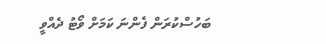ބަހުސްކުރަން ފެންނަ ކަމަށް ވޯޓު ދެއްވީ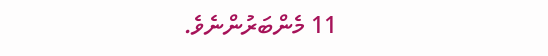11 މެންބަރުންނެވެ.